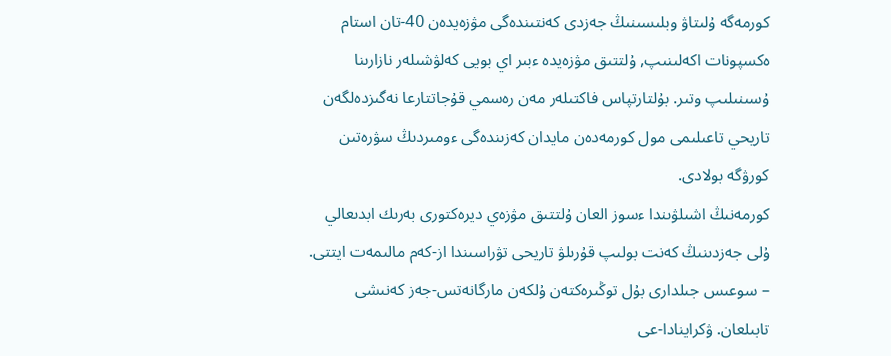كورمەگە ۇلىتاۋ وبلىسىنىڭ جەزدى كەنتىندەگى مۋزەيدەن 40-تان استام ەكسپونات اكەلىنىپ, ۇلتتىق مۋزەيدە ءبىر اي بويى كەلۋشىلەر نازارىنا ۇسىنىلىپ وتىر. بۇلتارتپاس فاكتىلەر مەن رەسمي قۇجاتتارعا نەگىزدەلگەن تاريحي تاعىلىمى مول كورمەدەن مايدان كەزىندەگى ءومىردىڭ سۋرەتىن كورۋگە بولادى.
كورمەنىڭ اشىلۋىندا ءسوز العان ۇلتتىق مۋزەي ديرەكتورى بەرىك ابدىعالي ۇلى جەزدىنىڭ كەنت بولىپ قۇرىلۋ تاريحى تۋراسىندا از-كەم مالىمەت ايتتى.
– سوعىس جىلدارى بۇل توڭىرەكتەن ۇلكەن مارگانەتس-جەز كەنىشى تابىلعان. ۋكراينادا-عى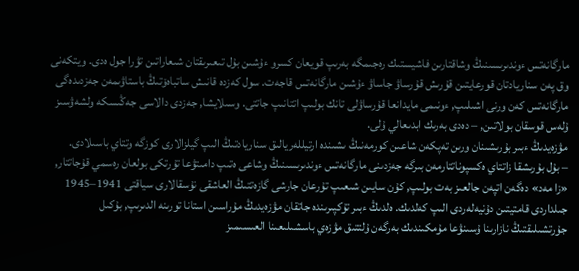مارگانەتس ءوندىرىسىنىڭ وشاقتارىن فاشيستىك رەجىمگە بەرىپ قويعان كسرو ءۇشىن بۇل تىعىرىقتان شىعاراتىن تۋرا جول ەدى. ويتكەنى وق پەن سناريادتان قورعايتىن قۇرىش قۇرساۋ جاساۋ ءۇشىن مارگانەتس قاجەت. سول كەزدە قانىش ساتباەۆتىڭ باستاۋىمەن جەزدىدەگى مارگانەتس كەن ورنى اشىلىپ, ءونىمى مايدانعا قۇرساۋلى تانك بولىپ اتتانىپ جاتتى. وسىلايشا, جەزدى دالاسى جەڭىسكە ولشەۋسىز ۇلەس قوسقان بولاتىن, – دەدى بەرىك ابدىعالي ۇلى.
مۋزەيدىڭ ءبىر بۇرىشىنان ورىن تەپكەن شاعىن كورمەنىڭ ىشىندە ارتيللەريالىق سناريادتىڭ الىپ گيلزالارى كوزگە وتتاي باسىلادى.
– بۇل بۇرىشقا زاتتاي ەكسپوناتتارمەن بىرگە جەزدىنى مارگانەتس ءوندىرىسىنىڭ وشاعى ەتىپ دامىتۋعا تۇرتكى بولعان رەسمي قۇجاتتار, «زا مەد» دەگەن اتپەن جالعىز بەت بولىپ, كۇن سايىن شىعىپ تۇرعان جارشى گازەتتىڭ العاشقى نۇسقالارى سياقتى 1941–1945 جىلداردى قامتيتىن دۇنيەلەردى الىپ كەلدىك. ەلدىڭ ءبىر تۇكپىرىندە جاتقان مۋزەيدىڭ مۇراسىن استانا تورىنە الدىرىپ, بۇكىل جۇرتشىلىقتىڭ نازارىنا ۇسىنۋعا مۇمكىندىك بەرگەن ۇلتتىق مۋزەي باسشىلىعىنا العىسىمىز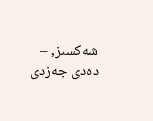شەكسىز, – دەدى جەزدى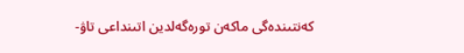كەنتىندەگى ماكەن تورەگەلدين اتىنداعى تاۋ-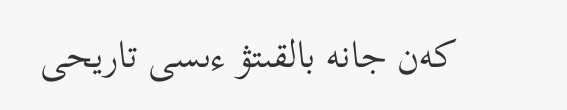كەن جانە بالقىتۋ ءىسى تاريحى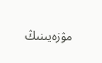مۋزەيىنىڭ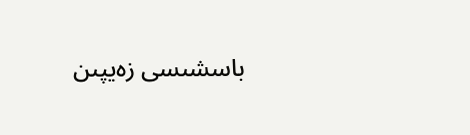باسشىسى زەيپىن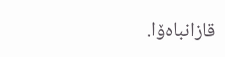قازانباەۆا.